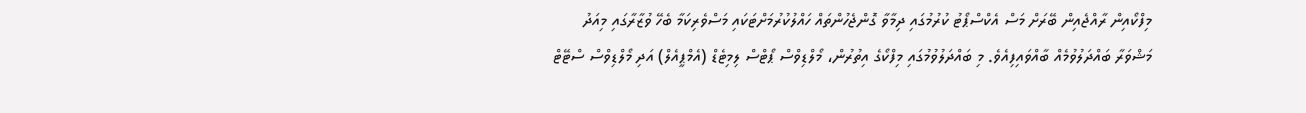މިފްކޯއިން ރާއްޖެއިން ބޭރަށް މަސް އެކްސްޕޯޓު ކުރުމުގައި ދިމާވާ ގޮންޖެހުންތައް ހައްލުކުރުމަށްޓަކައި މަސްވެރިކަމާ ބެހޭ ވުޒާރާގައި މިއަދު މަޝްވަރާ ބައްދަލުވުމެއް ބާއްވައިފިއެވެ. މި ބައްދަލުވުމުގައި މިފްކޯގެ އިތުރުން، މޯލްޑިވްސް ޕޯޓްސް ލިމިޓެޑް (އެމްޕީއެލް) އަދި މޯލްޑިވްސް ސްޓޭޓް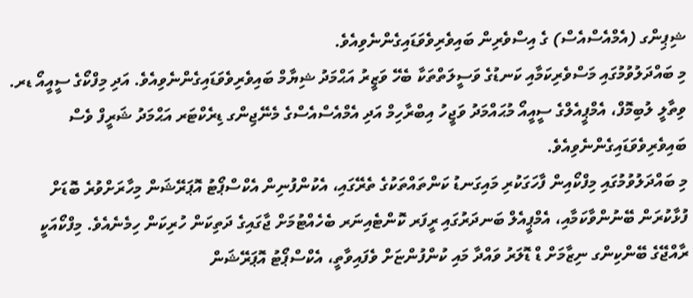ޝިޕިންގ (އެމްއެސްއެސް) ގެ އިސްވެރިން ބައިވެރިވެވަޑައިގެންނެވިއެވެ.
މި ބައްދަލުވުމުގައި މަސްވެރިކަމާއި ކަނޑުގެ ވަސީލަތްތަކާ ބެހޭ ވަޒީރު އަޙްމަދު ޝިޔާމް ބައިވެރިވެވަޑައިގެންނެވިއެވެ. އަދި މިފްކޯގެ ސީއީއޯ ޑރ. ވިތާލީ ލުބިމޮފް، އެމްޕީއެލްގެ ސީއީއޯ މުޙައްމަދު ވަޖީހު އިބްރާހިމް އަދި އެމްއެސްއެސްގެ މެނޭޖިންގ ޑިރެކްޓަރ އަޙްމަދު ޝަރީފް ވެސް ބައިވެރިވެވަޑައިގެންނެވިއެވެ.
މި ބައްދަލުވުމުގައި މިފްކޯއިން ފާހަގަކުރި މައިގަނޑު ކަންތައްތަކުގެ ތެރޭގައި، އެކުންފުނިން އެކްސްޕޯޓު އޮޕަރޭޝަން މިހާރަށްވުރެ ބޮޑަށް ފުޅާކުރަން ބޭނުންވާކަމާއި، އެމްޕީއެލް ބަނދަރުގައި ރީފަރ ކޮންޓެއިނަރ ބެހެއްޓުމަށް ޖާގައިގެ ދަތިކަން ހުރިކަން ހިމެނެއެވެ. މިފްކޯއަކީ ރާއްޖޭގެ ބޭންކިންގ ނިޒާމަށް ޑް ޑޮލަރު ވައްދާ މައި ކުންފުންޏަށް ވެފައިވާތީ، އެކްސްޕޯޓު އޮޕަރޭޝަން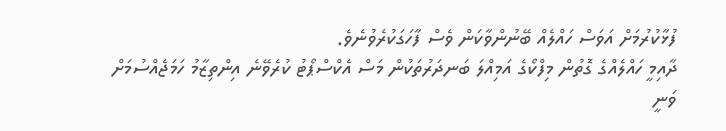ފުޅާކުރުމަށް އަވަސް ހައްލެއް ބޭނުންވާކަން ވެސް ފާހަގަކުރެވުނެވެ.
ދާއިމީ ހައްލެއްގެ ގޮތުން މިފްކޯގެ އަމިއްލަ ބަނދަރުތަކުން މަސް އެކްސްޕޯޓު ކުރެވޭނެ އިންތިޒާމު ހަމަޖެއްސުމަށް ވަނީ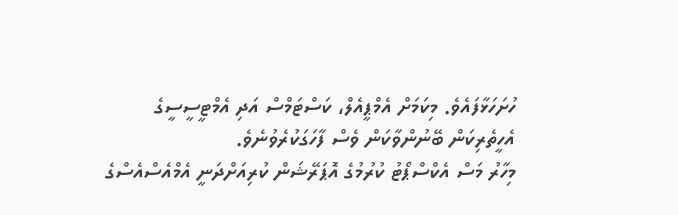ހުށަހަޅާފައެވެ. މިކަމަށް އެމްޕީއެލް، ކަސްޓަމްސް އަދި އެމްޓީސީސީގެ އެހީތެރިކަން ބޭނުންވާކަން ވެސް ފާހަގަކުރެވުނެވެ.
މިހާރު މަސް އެކްސްޕޯޓު ކުރުމުގެ އޮޕަރޭޝަން ކުރިއަށްދަނީ އެމްއެސްއެސްގެ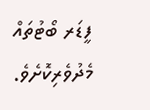ފީޑަރ ބޯޓުތައް މެދުވެރިކޮށެވެ.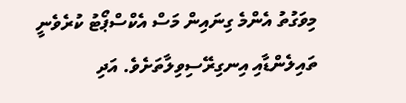މިވަގުތު އެންމެ ގިނައިން މަސް އެކްސްޕޯޓު ކުރެވެނީ ތައިލެންޑާއި އިނގިރޭސިވިލާތަށެވެ. އަދި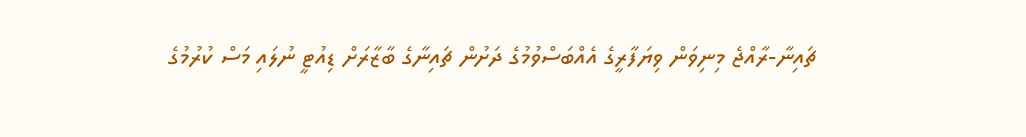ޗައިނާ-ރާއްޖެ މިނިވަން ވިޔަފާރީގެ އެއްބަސްވުމުގެ ދަށުން ޗައިނާގެ ބާޒާރަށް ޑިއުޓީ ނުލައި މަސް ކުރުމުގެ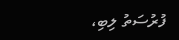ފުރުސަތު ލިބި،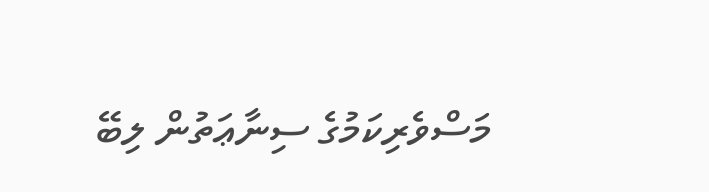މަސްވެރިކަމުގެ ސިނާޢަތުން ލިބޭ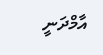އާމްދަނީ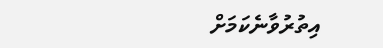އިތުރުވާނެކަމަށް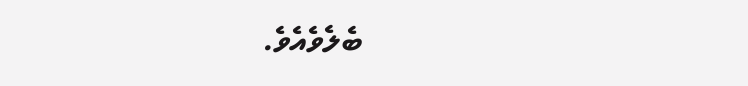ބެލެވެއެވެ.